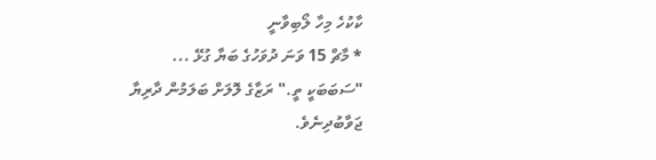ކާކުހެ މިހާ ލޯބިވާނީ
* މާޗް 15 ވަނަ ދުވަހުގެ ބަޔާ ގުޅޭ ...
"ސަބަބަކީ ތީ." ރަޒާގެ ލޮލަށް ބަލަމުން ދާރިޔާ ޖަވާބުދިނެވެ.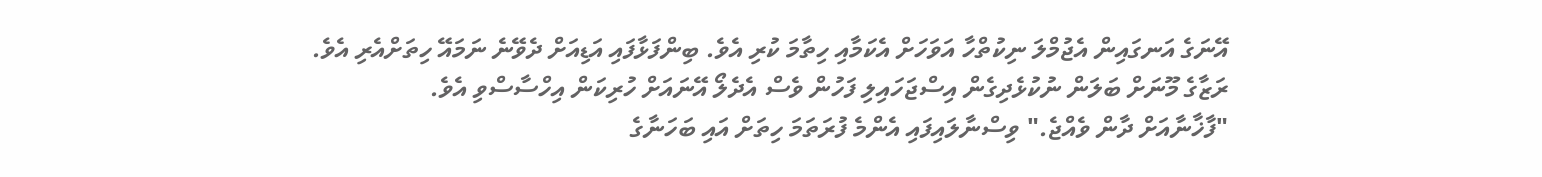އޭނަގެ އަނގައިން އެޖުމްލަ ނިކުތްހާ އަވަހަށް އެކަމާއި ހިތާމަ ކުރި އެވެ. ބިންފަޅާފައި އަޑިއަށް ދެވޭނެ ނަމައޭ ހިތަށްއެރި އެވެ. ރަޒާގެ މޫނަށް ބަލަން ނުކުޅެދިގެން އިސްޖަހައިލި ފަހުން ވެސް އެދެލޯ އޭނައަށް ހުރިކަން އިހްސާސްވި އެވެ.
"ފާޚާނާއަށް ދާން ވެއްޖެ." ވިސްނާލައިފައި އެންމެ ފުރަތަމަ ހިތަށް އައި ބަހަނާގެ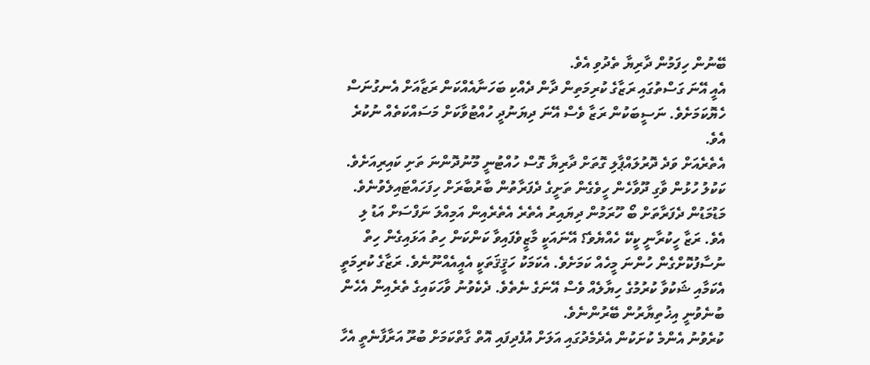ބޭނުން ހިފަމުން ދާރިޔާ ތެދުވި އެވެ.
އެއީ އޭނަ ގަސްތުގައި ރަޒާގެ ކުރިމަތިން ދާން ދެއްކި ބަހަނާއެއްކަން ރަޒާއަށް އެނގުނަސް ހެޔޮކަމަށެވެ. ނަސީބަކުން ރަޒާ ވެސް އޭނަ ދިޔަނުދީ ހުއްޓުވާކަށް މަސައްކަތެއް ނުކުރެ އެވެ.
އެތެރެއަށް ވަދެ ދޮރުލައްޕާލި ގޮތަށް ދާރިޔާ ގޮސް ހުއްޓުނީ މޫނުދޮންނަ ތަށި ކައިރިއަށެވެ. ކަކުލު ހުޅުން ވާގި ދޫވާހެން ހީވެގެން ތަށީގެ ދެފަރާތުން ބާރުބާރަށް ހިފަހައްޓައިލެވުނެވެ. މަޑުމަޑުން ދެފަރާތަށް ބޯ ހޫރަމުން ދިޔައިރު އެތެރެ އެތެރެއިން އަމިއްލަ ނަފްސަށް އަޑު ލި އެވެ. ރަޒާ ހީކުރާނީ ކީކޭ ހެއްޔެވެ؟ އޭނައަކީ މާޒީވެފައިވާ ކަންކަން ހިތު އަޅައިގެން ހިތް ނުސާފުކޮށްގެން ހުންނަ މީހެއް ކަމަށެވެ. އެކަމަކު ހަޤީޤަތަކީ އެއީއެއްނޫނެވެ. ރަޒާގެ ކުރިމަތީ އެކަމާއި ޝަކުވާ ކުރުމުގެ ހިޔާލެއް ވެސް އޭނަގެ ނެތެވެ. ދެކެވުނު ވާހަކައިގެ ތެރެއިން އެހެން ބުނެވުނީ އިޚުތިޔާރުން ބޭރުންނެވެ.
ކުރެވުނު އެންމެ ކުށަކުން އެދެމެދުގައި އަލަށް އުފެދިފައި އޮތް ގާތްކަމަށް ބުރޫ އަރާފާނެތީ އެހާ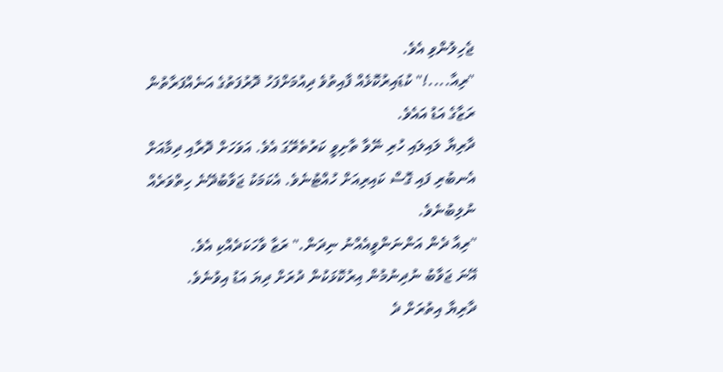ޖެހިލުންވި އެވެ.
"ރިއާ....!" ކުޑައިރުކޮޅެއް ފާއިތުވެ ދިއުމަށްފަހު ދޮރުފަތުގެ އަނެއްފަރާތުން ރަޒާގެ އަޑު އައެވެ.
ދާރިޔާ ލައިލައި ހުރި ނޭވާ ތާށިވީ ކަރުތެރޭގަ އެވެ. އަވަހަށް ދޮރާއި ދިމާއަށް އެނބުރި ފައި ގޮސް ކައިރިއަށް ހުއްޓުނެވެ. އެކަމަކު ޖަވާބުދޭނެ ހިތްވަރެއް ނުލިބުނެވެ.
"ރިއާ ދެން އަންނަންވީއެއްނު ނިދަން." ރަޒާ ވާހަކަދެއްކި އެވެ.
އޭނަ ޖަވާބު ނުދިނުމުން އިރުކޮޅަކުން ދުރަށް ދިޔަ އަޑު އިވުނެވެ.
ދާރިޔާ އިތުރަށް ދެ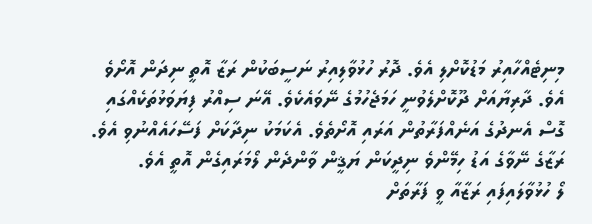މިނިޓެއްހާއިރު މަޑުކޮށްލި އެވެ. ދޮރު ހުޅުވާލިއިރު ނަސީބަކުން ރަޒާ އޮތީ ނިދަން އޮށޯވެ އެވެ. ދާރިޔާއަށް ދޫކޮށްލެވުނީ ހަމަޖެހުމުގެ ނޭވައެކެވެ. އޭނަ ސިއްރު ފިޔަވަޅުތަކެއްގައި ގޮސް އެނދުގެ އަނެއްފަރާތުން އަރައި އޮށޯތެވެ. އެކަމަކު ނިދާކަށް ފަސޭހައެއްނުވި އެވެ. ރަޒާގެ ނޭވާގެ އަޑު ހިމޭންވެ ނިދީކަން ޔަޤީން ވާންދެން ލޯމަރައިގެން އޮތީ އެވެ.
ލޯ ހުޅުވާލައިފައި ރަޒާއާ ވީ ފަރާތަށް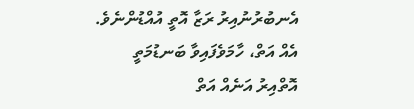އެނބުރުނުއިރު ރަޒާ އޮތީ އުއްޑުންނެވެ. އެއް އަތް، ހާމަވެފައިވާ ބަނޑުމަތީ އޮތްއިރު އަނެއް އަތް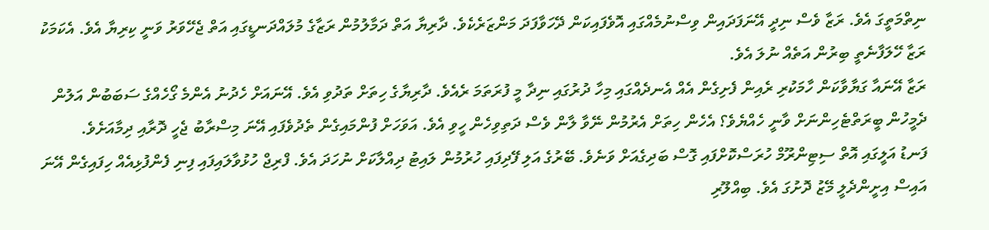ނިތްމަތީގަ އެވެ. ރަޒާ ވެސް ނިދީ އޭނަފަދައިން ވިސްނުމެއްގައި އޮވެފައިކަން ދޭހަވާފަދަ މަންޒަރެކެވެ. ދާރިޔާ އަތް ދަމާލުމުން ރަޒާގެ މުލައްދަނޑީގައި އަތް ޖެހޭވަރު ވަނީ ކިރިޔާ އެވެ. އެކަމަކު ރަޒާ ހޭލަފާނެތީ ބިރުން އަތެއް ނުލަ އެވެ.
ރަޒާ އޭނައާ ގަޔާވާކަން ހާމަކުރި ރެއިން ފެށިގެން އެއް އެނދެއްގައި މިހާ ދުރުގައި ނިދާ މީ ފުރަތަމަ ރެއެވެ. ދާރިޔާގެ ހިތަށް ތަދުވި އެވެ. އޭނައަށް ހެދުނު އެންމެ ގޯހެއްގެ ސަބަބުން އަލުން ދެމީހުން ބީރަތްޓެހިންނަށް ވާނީ ހެއްޔެވެ؟ އެހެން ހިތަށް އެރުމުން ނޭވާ ލާން ވެސް ދަތިވިހެން ހީވި އެވެ. އަވަހަށް ފުންމައިގެން ތެދުވެފައި އޭނަ މިސްރާބު ޖެހީ ދޮރާއި ދިމާއަށެވެ.
ފަނޑު އަލީގައި އޮތް ސިޓިންރޫމް ހުރަސްކޮށްފައި ގޮސް ބަދިގެއަށް ވަނެވެ. ބޭރުގެ އަލި ފޭދިފައި ހުރުމުން ލައިޓު ދިއްލާކަށް ނުހަދަ އެވެ. ފްރިޖް ހުޅުވާލައިފައި ފިނި ފެންފުޅިއެއް ހިފައިގެން އޭނަ އައިސް އިށީންދެލީ މޭޒު ދޮށުގަ އެވެ. ބިއްލޫރި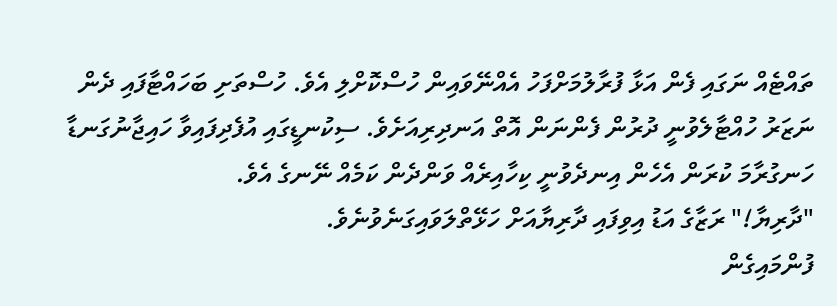ތައްޓެއް ނަގައި ފެން އަޅާ ފުރާލުމަށްފަހު އެއްނޭވައިން ހުސްކޮށްލި އެވެ. ހުސްތަށި ބަހައްޓާފައި ދެން ނަޒަރު ހުއްޓާލެވުނީ ދުރުން ފެންނަން އޮތް އަނދިރިއަށެވެ. ސިކުނޑީގައި އުފެދިފައިވާ ހައިޖާނުގަނޑާ ހަނގުރާމަ ކުރަން އެހެން އިނދެވުނީ ކިހާއިރެއް ވަންދެން ކަމެއް ނޭނގެ އެވެ.
"ދާރިޔާ!" ރަޒާގެ އަޑު އިވިފައި ދާރިޔާއަށް ހަޅޭތްލަވައިގަނެވުނެވެ.
ފުންމައިގެން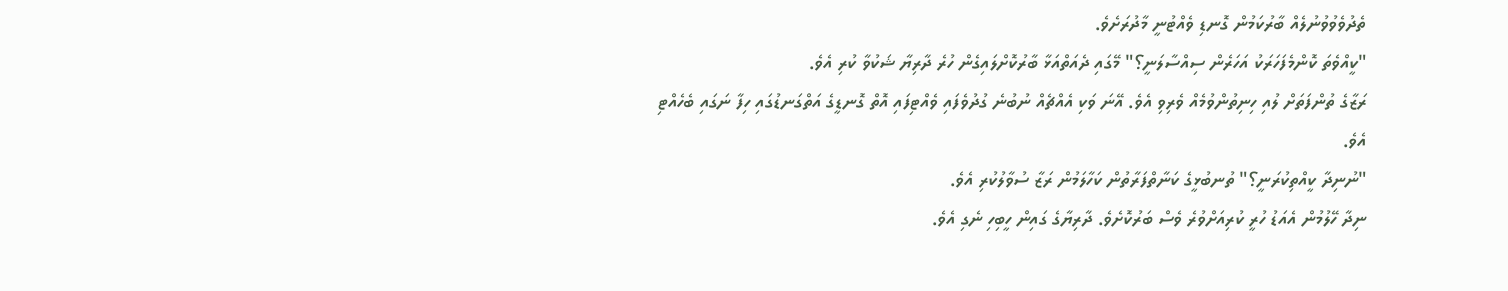ތެދުވެވުވުނުލެއް ބާރުކަމުން ގޮނޑި ވެއްޓުނީ މާދުރަށެވެ.
"ކީއްވެތަ ކޮންމެފަހަރަކު އަހަރެން ސިއްސާލަނީ؟" މޭގައި ދެއަތްއަޅާ ބާރުކޮށްލައިގެން ހުރެ ދާރިޔާ ޝަކުވާ ކުރި އެވެ.
ރަޒާގެ ތުންފަތަށް ލުއި ހިނިތުންވުމެއް ވެރިވި އެވެ. އޭނަ ވަކި އެއްޗެއް ނުބުނެ ގުދުވެފައި ވެއްޓިފައި އޮތް ގޮނޑީގެ އަތްގަނޑުގައި ހިފާ ނަގައި ބެހެއްޓި އެވެ.
"ނުނިދާ ކީއްތިކުރަނީ؟" ތުނބުޅީގެ ކަނާތްފަރާތުން ކަހާލަމުން ރަޒާ ސުވާލުކުރި އެވެ.
ނިދާ ހޭލުމުން އެއަޑު ހުރީ ކުރިއަށްވުރެ ވެސް ބަރުކޮށެވެ. ދާރިޔާގެ ގައިން ހީބިހި ނެގި އެވެ.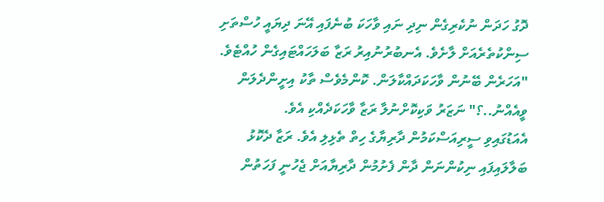ދޮގު ހަދަން ނުކެރިގެން ނިދި ނައި ވާހަކަ ބުނެފައި އޭނަ ދިޔައީ ހުސްތަށި ސިންކުތެރެއަށް ލާށެވެ. އެނބުރުނުއިރު ރަޒާ ބަލަހައްޓައިގެން ހުއްޓެވެ.
"އަހަރެން ބޭނުން ވާހަކަދައްކާލަން. ކޮންމެވެސް ތާކު އިށީންދެލަން ވީއެއްނު..؟" ނަޒަރު ވަކިކޮށްނުލާ ރަޒާ ވާހަކަދެއްކި އެވެ.
އެއަޑުގައިވި ސީރިއަސްކަމުން ދާރިޔާގެ ހިތް ތެޅިލި އެވެ. ރަޒާ ދެކޮޅު ބަލާލައިފައި ނިކުންނަން ދާން ފެށުމުން ދާރިޔާއަށް ޖެހުނީ ފަހަތުން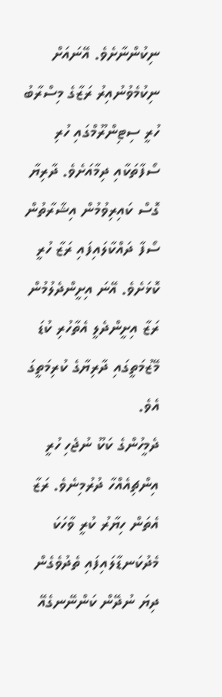ނިކުންނާށެވެ. އޭނައަށް ނިކުމެވުނުއިރު ރަޒާގެ މިސްރާބު ހުރީ ސިޓިންރޫމްގައި ހުރި ސޯފާތަކާއި ދިމާއަށެވެ. ދާރިޔާ ގޮސް ކައިރިވުމުން އިޝާރާތުން ސޯފާ ދައްކާލައިފައި ރަޒާ ހުރީ ކޮޅަށެވެ. އޭނަ އިށީންދެލުމުން ރަޒާ އިށީންދެލީ އެތާހުރި ކުޑަ މޭޒުމަތީގައި ދާރިޔާގެ ކުރިމަތީގަ އެވެ.
ދެމީހުންގެ ކަކޫ ނުޖެހި ހުރީ އިންޗިއެއްހާ ދުރުމިނެވެ. ރަޒާ އެތަން ހިޔާރު ކުރީ ވާހަކަ މެދުކަނޑާލައިފައި ތެދުވެގެން ދިޔަ ނުދޭން ކަންނޭނގެއޭ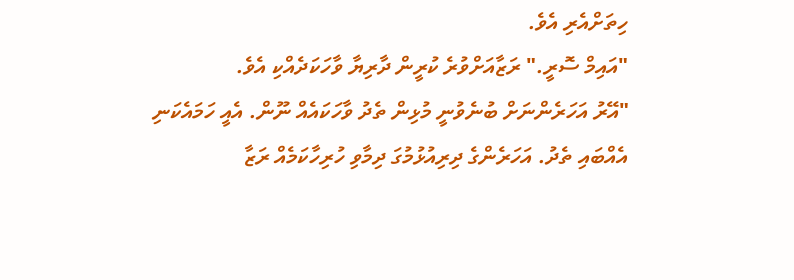ހިތަށްއެރި އެވެ.
"އައިމް ސޮރީ." ރަޒާއަށްވުރެ ކުރީން ދާރިޔާ ވާހަކަދެއްކި އެވެ.
"އޭރު އަހަރެންނަށް ބުނެވުނީ މުޅިން ތެދު ވާހަކައެއް ނޫން. އެއީ ހަމައެކަނި އެއްބައި ތެދު. އަހަރެންގެ ދިރިއުޅުމުގަ ދިމާވި ހުރިހާކަމެއް ރަޒާ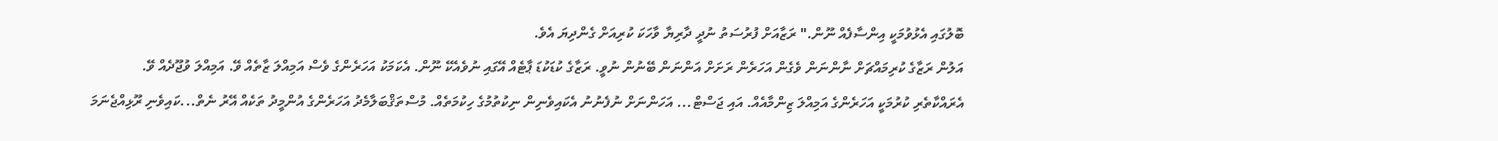ބޮލުގައި އެޅުވުމަކީ އިންސާފެއް ނޫން." ރަޒާއަށް ފުރުސަތު ނުދީ ދާރިޔާ ވާހަކަ ކުރިއަށް ގެންދިޔަ އެވެ.
އަލުން ރަޒާގެ ކުރިމައްޗަށް ނާންނަން ވެގެން އަހަރެން ރަށަށް އަންނަން ބޭނުން ނުވީ. ރަޒާގެ ކުޑަކުޑަ ޕާޓެއް އޭގައި ނުވެއެކޭ ނޫން. އެކަމަކު އަހަރެންގެ ވެސް އަމިއްލަ ޒާތެއް ވޭ. އަމިއްލަ ވުޖޫދެއް ވޭ. އެރައްކާތެރި ކުރުމަކީ އަހަރެންގެ އަމިއްލަ ޒިންމާއެއް. އައި ޖަސްޓް... އަހަންނަށް ނުފެނުނު އެކައިވެނިން ނިކުތުމުގެ ހިކުމަތެއް. މުސްތަޤްބަލާމެދު އަހަރެންގެ އުންމީދު ތަކެއް އޭރު ނެތް...ކައިވެނި ރޫޅިއްޖެނަމަ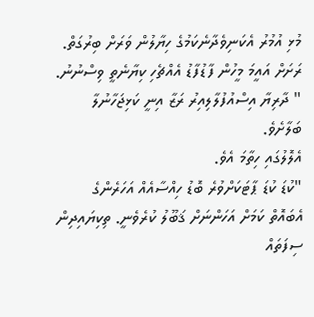މުޅި އުމުރު އެކަނިވެދާނެކަމުގެ ހިޔާލުން ވަރަށް ބިރުގަތް. ރަށަށް އައީމަ މީހުން ފާޑުފާޑު އެއްޗެހި ކިޔާނެތީ ވިސްނުނު. " ދާރިޔާ އިސްއުފުލާލިއިރު ރަޒާ އިނީ ކަޅިޖަހާނުލާ ބަލާށެވެ.
އެލޮލުގައި ހިތާމަ އެވެ.
"ކުޑަ ކުޑަ ޕާޓަކަށްވުރެ ބޮޑު ހިއްސާއެއް އަހަރެންގެ އެބައޮތް ކަމަށް އަހަންނަށް ޤަބޫލު ކުރެވެނީ. ތިކިޔައިދިން ސިފަތައް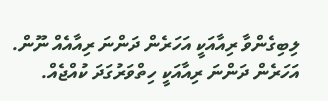ލިބިގެންވާ ރިއާއަކީ އަހަރެން ދަންނަ ރިއާއެއް ނޫން. އަހަރެން ދަންނަ ރިއާއަކީ ހިތްވަރުގަދަ ކުއްޖެއް.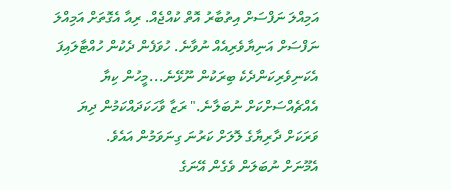އަމިއްލަ ނަފްސަށް އިތުބާރު އޮތް ކުއްޖެއް. ރިއާ އެގޮތަށް އަމިއްލަ ނަފްސަށް އަނިޔާވެރިއެއް ނުވާނެ. ހުވަފެން ދެކުން ހުއްޓާލައިފަ އެކަނިވެރިކަންދެކެ ބިރަކުން ނޫޅޭނެ...މީހުން ކިޔާ އެއްޗެއްސަށްކަށް ނުބަލާނެ." ރަޒާ ވާހަކަދައްކަމުން ދިޔަ ވަރަކަށް ދާރިޔާގެ ލޮލަށް ކަރުނަ ގިނަވަމުން އައެވެ.
އެމޫނަށް ނުބަލަން ވެގެން އޭނަގެ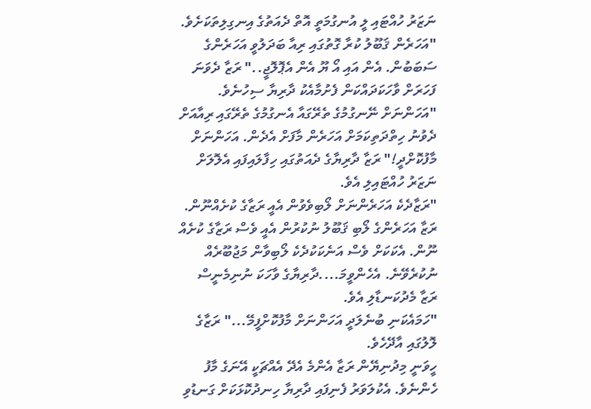ނަޒަރު ހުއްޓައި ލީ އުނގުމަތީ އޮތް ދެއަތުގެ އިނގިލިތަކަށެވެ.
"އަހަރެން ޤަބޫލު ކުރާ ގޮތުގައި ރިއާ ބަދަލުވީ އަހަރެންގެ ސަބަބުން. އެން އައި އޯ ޔޫ އެން އެޕޮލޮޖީ.." ރަޒާ ދެވަނަ ފަހަރަށް ވާހަކަދައްކަން ފެށުމާއެކު ދާރިޔާ ސިހުނެވެ.
"އަހަންނަށް ނޭނގުމުގެ ތެރޭގައާ އެނގުމުގެ ތެރޭގައި ރިއާއަށް ދެވުނު ހިތްދަތިކަމަށް އަހަރެން މާފަށް އެދެން. އަހަންނަށް މާފުކޮށްދީ!" ރަޒާ ދާރިޔާގެ ދެއަތުގައި ހިފާލައިފައި އެލޮލަށް ނަޒަރު ހުއްޓައިލި އެވެ.
"ރަޒާދެކެ އަހަރެންނަށް ލޯބިވެވުން އެއީ ރަޒާގެ ކުށެއްނޫން. ރަޒާ އަހަރެންގެ ލޯބި ޤަބޫލު ނުކުރުން އެއީ ވެސް ރަޒާގެ ކުށެއް ނޫން. އެކަކަށް ވެސް އަނެކަކުދެކެ ލޯބިވާން މަޖުބޫރެއް ނުކުރެވޭނެ. އެހެންވީމަ....ދާރިޔާގެ ވާހަކަ ނުނިމެނީސް ރަޒާ މެދުކަނޑާލި އެވެ.
"ހަމައެކަނި ބުނެލަދީ އަހަންނަށް މާފުކޮށްފީމޭ..." ރަޒާގެ ލޮލުގައި އާދޭހެވެ.
ހީވަނީ މިދުނިޔޭން ރަޒާ އެންމެ އެދޭ އެއްޗަކީ އޭނަގެ މާފު ހެންނެވެ. އެކުލަވަރު ފެނިފައި ދާރިޔާ ހިނދުކޮޅަކަށް ގަނޑުވި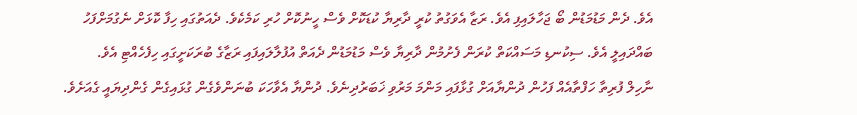އެވެ. ދެން މަޑުމަޑުން ބޯ ޖަހާލައިފި އެވެ. ރަޒާ އެވަގުތު ކުރީ ދާރިޔާ ކުޑަކޮށް ވެސް ހީނުކޮށް ހުރި ކަމެކެވެ. ދެއަތުގައި ހިފާ ކޮޅަށް ނެގުމަށްފަހު ބައްދައިލީ އެވެ. ސިކުނޑި މަސައްކަތް ކުރަން ފެށުމުން ދާރިޔާ ވެސް މަޑުމަޑުން ދެއަތް އުފުލާލައިފައި ރަޒާގެ ބުރަކަށީގައި ހިފެހެއްޓި އެވެ.
ނާހިލް ފުރިތާ ހަފްތާއެއް ފަހުން ދުންޔާއަށް ގުޅާފައި މަންމަ މަރުވި ޚަބަރުދިނެވެ. ދުންޔާ އެވާހަކަ ބުނަންވެގެން ގުޅައިގެން ގެންދިޔައީ ގެއަށެވެ.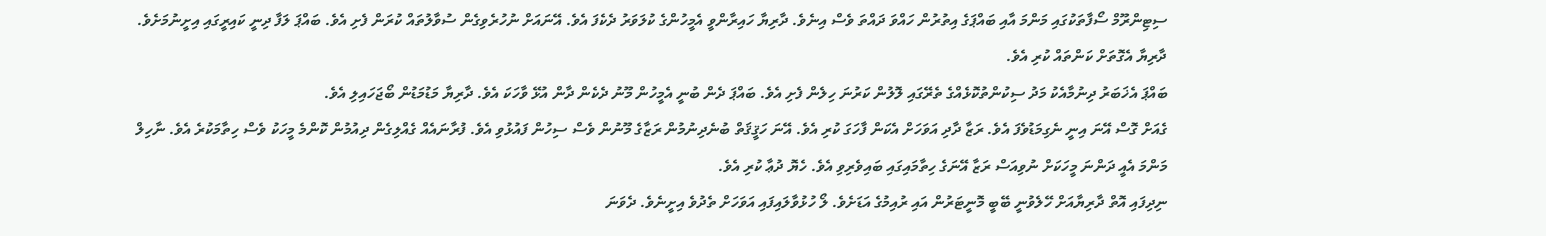ސިޓިންރޫމް ސޯފާތަކުގައި މަންމަ އާއި ބައްޕަގެ އިތުރުން ހައްވަ ދައްތަ ވެސް އިނެވެ. ދާރިޔާ ހައިރާންވީ އެމީހުންގެ ކުލަވަރު ދެކެފަ އެވެ. އޭނައަށް ނުހުރެވިގެން ސުވާލުތައް ކުރަން ފެށި އެވެ. ބައްޕަ ލަފާ ދިނީ ކައިރީގައި އިށީނުމަށެވެ. ދާރިޔާ އެގޮތަށް ކަންތައް ކުރި އެވެ.
ބައްޕަ އެޚަބަރު ދިނުމާއެކު މަދު ސިކުންތުކޮޅެއްގެ ތެރޭގައި ލޮލުން ކަރުނަ ހިލެން ފެށި އެވެ. ބައްޕަ ދެން ބުނީ އެމީހުން މޫނު ދެކެން ދާން އުޅޭ ވާހަކަ އެވެ. ދާރިޔާ މަޑުމަޑުން ބޯޖަހައިލި އެވެ.
ގެއަށް ގޮސް އޭނަ އިނީ ނެގިމަޑުވެފަ އެވެ. ރަޒާ ދާދި އަވަހަށް އެކަން ފާހަގަ ކުރި އެވެ. އޭނަ ހަޤީޤަތް ބުނެދިނުމުން ރަޒާގެ މޫނުން ވެސް ސިހުން ފައުޅުވި އެވެ. ފުރާނައެއް ގެއްލިގެން ދިއުމުން ކޮންމެ މީހަކު ވެސް ހިތާމަކުރެ އެވެ. ނާހިލް މަންމަ އެއީ ދަންނަ މީހަކަށް ނުވިއަސް ރަޒާ އޭނަގެ ހިތާމައިގައި ބައިވެރިވި އެވެ. ހެޔޮ ދުޢާ ކުރި އެވެ.
ނިދިފައި އޮތް ދާރިޔާއަށް ހޭލެވުނީ ބޭބީ މޮނީޓަރުން އައި ރުއިމުގެ އަޑަށެވެ. ލޯ ހުޅުވާލައިފައި އަވަހަށް ތެދުވެ އިށީނެވެ. ދެވަނަ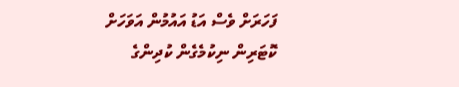ފަހަރަށް ވެސް އަޑު އައުމުން އަވަހަށް ކޮޓަރިން ނިކުމެގެން ކުދިންގެ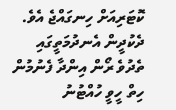ކޮޓަރިއަށް ހިނގައްޖެ އެވެ. ދެކުދީން އެނދުމަތީގައި ތެދުވެ ރޯން އިންދާ ފެނުމުން ހިތް ހީވީ ހުއްޓުނު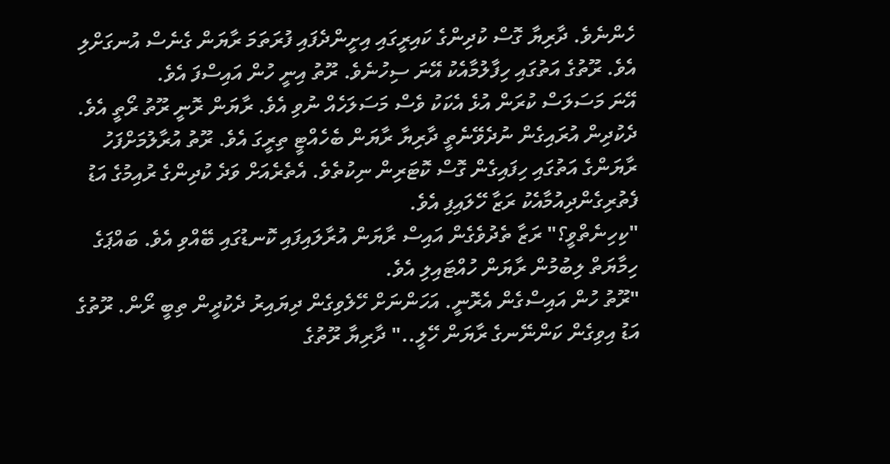ހެންނެވެ. ދާރިޔާ ގޮސް ކުދިންގެ ކައިރީގައި އިށީންދެފައި ފުރަތަމަ ރާޔަން ގެނެސް އުނގަށްލި އެވެ. ރޫތުގެ އަތުގައި ހިފާލުމާއެކު އޭނަ ސިހުނެވެ. ރޫތު އިނީ ހުން އައިސްފަ އެވެ.
އޭނަ މަސަލަސް ކުރަން އުޅެ އެކަކު ވެސް މަސަލަހެއް ނުވި އެވެ. ރާޔަން ރޮނީ ރޫތު ރޯތީ އެވެ. ދެކުދިން އުރައިގެން ނުދެވޭނެތީ ދާރިޔާ ރާޔަން ބެހެއްޓީ ތިރީގަ އެވެ. ރޫތު އުރާލުމަށްފަހު ރާޔަންގެ އަތުގައި ހިފައިގެން ގޮސް ކޮޓަރިން ނިކުތެވެ. އެތެރެއަށް ވަދެ ކުދިންގެ ރުއިމުގެ އަޑު ފެތުރިގެންދިއުމާއެކު ރަޒާ ހޭލައިފި އެވެ.
"ކިހިނެތްވީ؟" ރަޒާ ތެދުވެގެން އައިސް ރާޔަން އުރާލައިފައި ކޮނޑުގައި ބޭއްވި އެވެ. ބައްޕަގެ ހިމާޔަތް ލިބުމުން ރާޔަން ހުއްޓައިލި އެވެ.
"ރޫތު ހުން އައިސްގެން އެރޮނީ. އަހަންނަށް ހޭލެވިގެން ދިޔައިރު ދެކުދީން ތިބީ ރޯން. ރޫތުގެ އަޑު އިވިގެން ކަންނޭނގެ ރާޔަން ހޭލީ.." ދާރިޔާ ރޫތުގެ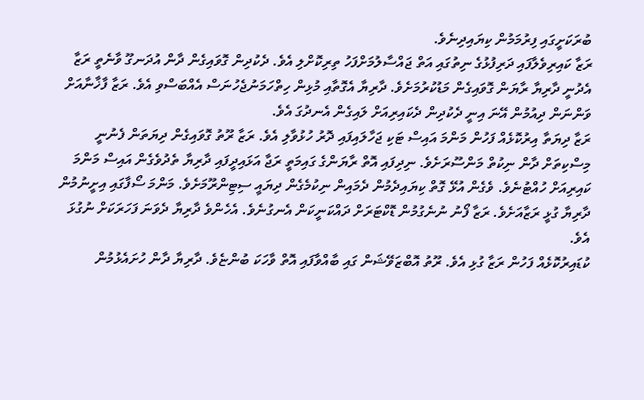ބުރަކަށީގައި ފިރުމަމުން ކިޔައިދިނެވެ.
ރަޒާ ކައިރިވެލާފައި ދަރިފުޅުގެ ނިތުގައި އަތް ޖައްސާލުމަށްފަހު ތިރިކޮށްލި އެވެ. ދެކުދިން ގޮވައިގެން ދާން އުދަނގޫ ވާނެތީ ރަޒާ އެދުނީ ދާރިޔާ ރާޔަން ގޮވައިގެން މަޑުކުރުމަށެވެ. ދާރިޔާ އެގޮތާއި މުޅިން ހިތްހަމަނުޖެހުނަސް އެއްބަސްވި އެވެ. ރަޒާ ފާޚާނާއަށް ވަންނަން ދިއުމުން އޭނަ އިނީ ދެކުދިން ދެކައިރިއަށް ލައިގެން އެނދުގަ އެވެ.
ރަޒާ ދިޔަތާ އިރުކޮޅެއް ފަހުން މަންމަ އައިސް ޓަކި ޖަހާލައިފައި ދޮރު ހުޅުވާލި އެވެ. ރަޒާ ރޫތު ގޮވައިގެން ދިޔަތަން ފެނުނީ މިސްކިތަށް ދާން ނިކުތް މަންސޫރަށެވެ. ނިދިފައި އޮތް ރާޔަންގެ ގައިމަތީ ރަޖާ އަޅައިދީފައި ދާރިޔާ ތެދުވެގެން އައިސް މަންމަ ކައިރިއަށް ހުއްޓުނެވެ. ވެގެން އުޅޭ ގޮތް ކިޔައިދެމުން ދެމައިން ނިކުމެގެން ދިޔައީ ސިޓިންރޫމަށެވެ. މަންމަ ސޯފާގައި އިށީނުމުން ދާރިޔާ ގުޅީ ރަޒާއަށެވެ. ރަޒާ ފޯނު ނުނެގުމުން ޑޮކްޓަރަށް ދައްކަނީކަން އެނގުނެވެ. އެހެންވެ ދާރިޔާ ދެވަނަ ފަހަރަކަށް ނުގުޅަ އެވެ.
ކުޑައިރުކޮޅެއް ފަހުން ރަޒާ ގުޅި އެވެ. ރޫތު އޮބްޒަވޭޝަން ގައި ބާއްވާފައި އޮތް ވާހަކަ ބުންޏެވެ. ދާރިޔާ ދާން ހުށައެޅުމުން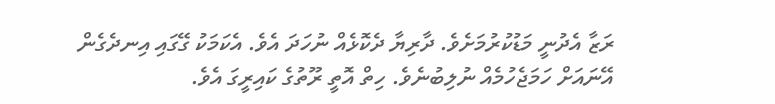ރަޒާ އެދުނީ މަޑުކުރުމަށެވެ. ދާރިޔާ ދެކޮޅެއް ނުހަދަ އެވެ. އެކަމަކު ގޭގައި އިނދެގެން އޭނައަށް ހަމަޖެހުމެއް ނުލިބުނެވެ. ހިތް އޮތީ ރޫތުގެ ކައިރީގަ އެވެ.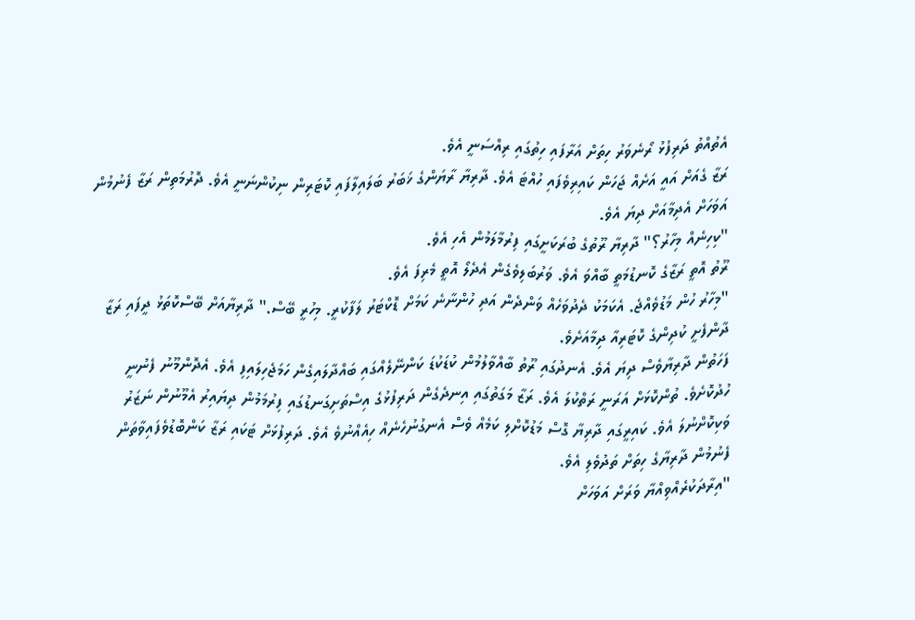އެތުއްތު ދަރިފުޅު ރޯނެވަރު ހިތަށް އަރާފައި ހިތުގައި ރިއްސަނީ އެވެ.
ރަޒާ ގެއަށް އައީ އަށެއް ޖަހަން ކައިރިވެފައި ހުއްޓަ އެވެ. ދާރިޔާ ރާޔަންގެ ޚަބަރު ބަލައިލާފައި ކޮޓަރިން ނިކުންނަނީ އެވެ. ދޮރުމަތިން ރަޒާ ފެނުމުން އަވަހަށް އެދިމާއަށް ދިޔަ އެވެ.
"ކިހިނެއް މިހާރު؟" ދާރިޔާ ރޫތުގެ ބުރަކަށީގައި ފިރުމާލަމުން އެހި އެވެ.
ރޫތު އޮތީ ރަޒާގެ ކޮނޑުމަތީ ބާއްވަ އެވެ. ވަރުބަލިވެގެން އެދެލޯ އޮތީ މެރިފަ އެވެ.
"މިހާރު ހުން މަޑުވެއްޖެ. އެކަމަކު ދެދުވަހެއް ވަންދެން އަދި ހުންނާނެ ކަމަށް ޑޮކްޓަރު ލަފާކުރީ. މިހުރީ ބޭސް." ދާރިޔާއަށް ބޭސްކޮތަޅު ދީފައި ރަޒާ ދާންފެށީ ކުދިންގެ ކޮޓަރިއާ ދިމާއަށެވެ.
ފަހަތުން ދާރިޔާވެސް ދިޔަ އެވެ. އެނދުގައި ރޫތު ބާއްވާލުމުން ކުޑަކުޑަ ކަންނޭލެއްގައި ބައްދާލައިގެން ހަމަޖެހިލައިފި އެވެ. އެދޮންމޫނު ފެނުނީ ހުދުކޮށެވެ. ތުންކޮޅަށް އަރަނީ ރަތްކުލަ އެވެ. ރަޒާ މަގަތުގައި އިނދެގެން ދަރިފުޅުގެ އިސްތަށިގަނޑުގައި ފިރުމަމުން ދިޔައިރު އެމޫނުން ނަޒަރު ވަކިކޮށްނުލަ އެވެ. ކައިރީގައި ދާރިޔާ ގޮސް މަޑުކޮށްލި ކަމެއް ވެސް އެނގުނުހެނެއް ހިއެއްނުވެ އެވެ. ދަރިފުޅަށް ޓަކައި ރަޒާ ކަންބޮޑުވެފައިވާތަން ފެނުމުން ދާރިޔާގެ ހިތަށް ތަދުވެލި އެވެ.
"އިރާދަކުރެއްވިއްޔާ ވަރަށް އަވަހަށް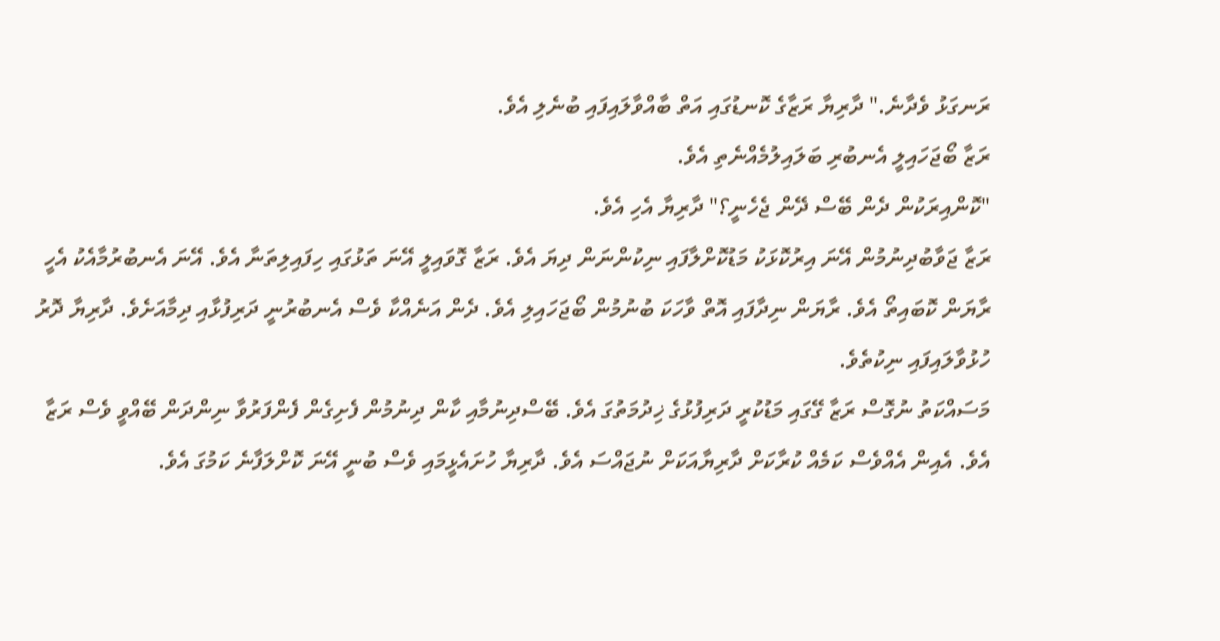ރަނގަޅު ވެދާނެ." ދާރިޔާ ރަޒާގެ ކޮނޑުގައި އަތް ބާއްވާލައިފައި ބުނެލި އެވެ.
ރަޒާ ބޯޖަހައިލީ އެނބުރި ބަލައިލުމެއްނެތި އެވެ.
"ކޮންއިރަކުން ދެން ބޭސް ދޭން ޖެހެނީ؟" ދާރިޔާ އެހި އެވެ.
ރަޒާ ޖަވާބުދިނުމުން އޭނަ އިރުކޮޅަކު މަޑުކޮށްލާފައި ނިކުންނަން ދިޔަ އެވެ. ރަޒާ ގޮވައިލީ އޭނަ ތަޅުގައި ހިފައިލިތަނާ އެވެ. އޭނަ އެނބުރުމާއެކު އެހީ ރާޔަން ކޮބައިތޯ އެވެ. ރާޔަން ނިދާފައި އޮތް ވާހަކަ ބުނުމުން ބޯޖަހައިލި އެވެ. ދެން އަނެއްކާ ވެސް އެނބުރުނީ ދަރިފުޅާއި ދިމާއަށެވެ. ދާރިޔާ ދޮރު ހުޅުވާލައިފައި ނިކުތެވެ.
މަސައްކަތު ނުގޮސް ރަޒާ ގޭގައި މަޑުކުރީ ދަރިފުޅުގެ ޚިދުމަތުގަ އެވެ. ބޭސްދިނުމާއި ކާން ދިނުމުން ފެށިގެން ފެންފަރުވާ ނިންދަން ބޭއްވީ ވެސް ރަޒާ އެވެ. އެއިން އެއްވެސް ކަމެއް ކުރާކަށް ދާރިޔާއަކަށް ނުޖައްސަ އެވެ. ދާރިޔާ ހުށައެޅީމައި ވެސް ބުނީ އޭނަ ކޮށްލަފާނެ ކަމުގަ އެވެ.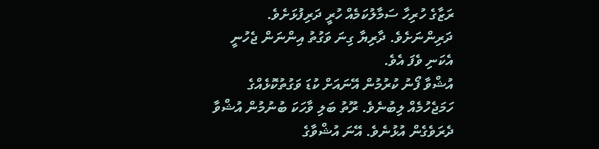ރަޒާގެ ހުރިހާ ސަމާލުކަމެއް ހުރީ ދަރިފުޅަށެވެ. ދަރިންނަށެވެ. ދާރިޔާ ގިނަ ވަގުތު އިންނަން ޖެހުނީ އެކަނި ވެފަ އެވެ.
އުޝްވާ ފޯނު ކުރުމުން އޭނައަށް ކުޑަ ވަގުތުކޮޅެއްގެ ހަމަޖެހުމެއް ލިބުނެވެ. ރޫތު ބަލި ވާހަކަ ބުނުމުން އުޝްވާ ދެރަވެގެން އުޅުނެވެ. އޭނަ އުޝްވާގެ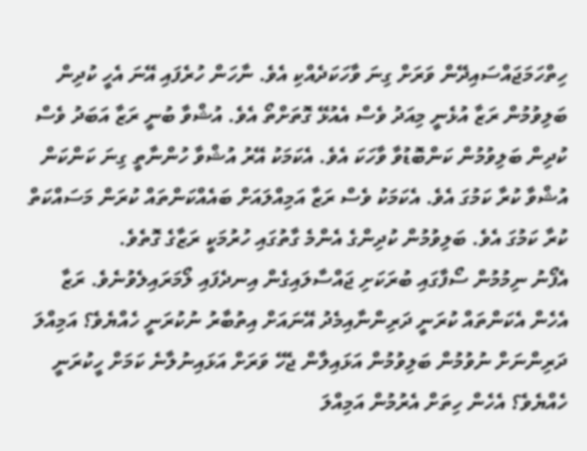ހިތްހަމަޖައްސައިދޭން ވަރަށް ގިނަ ވާހަކަދެއްކި އެވެ. ނާހަން ހުރެފައި އޭނަ އެހީ ކުދިން ބަލިވުމުން ރަޒާ އުޅެނީ މިއަދު ވެސް އެއުޅޭ ގޮތަށްތޯ އެވެ. އުޝްވާ ބުނީ ރަޒާ އަބަދު ވެސް ކުދިން ބަލިވުމުން ކަންބޮޑުވާ ވާހަކަ އެވެ. އެކަމަކު އޭރު އުޝްވާ ހުންނާތީ ގިނަ ކަންކަން އުޝްވާ ކުރާ ކަމުގަ އެވެ. އެކަމަކު ވެސް ރަޒާ އަމިއްލައަށް ބައެއްކަންތައް ކުރަން މަސައްކަތް ކުރާ ކަމުގަ އެވެ. ބަލިވުމުން ކުދިންގެ އެންމެ ގާތުގައި ހުރުމަކީ ރަޒާގެ ގޮތެވެ.
އެފޯނު ނިމުމުން ސޯފާގައި ބުރަކަށި ޖައްސާލައިގެން އިނދެފައި ލޯމަރައިލެވުނެވެ. ރަޒާ އެހެން އެކަންތައް ކުރަނީ ދަރިންނާއިމެދު އޭނައަށް އިތުބާރު ނުކުރަނީ ހެއްޔެވެ؟ އަމިއްލަ ދަރިންނަށް ނުވުމުން ބަލިވުމުން އަޅައިލާން ޖެހޭ ވަރަށް އަޅައިނުލާނެ ކަމަށް ހީކުރަނީ ހެއްޔެވެ؟ އެހެން ހިތަށް އެރުމުން އަމިއްލަ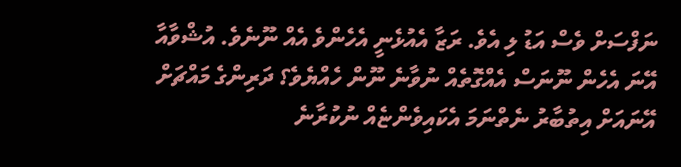ނަފްސަށް ވެސް އަޑު ލި އެވެ. ރަޒާ އެއުޅެނީ އެހެންވެ އެއް ނޫނެވެ. އުޝްވާއާ އޭނަ އެހެން ނޫނަސް އެއްގޮތެއް ނުވާނެ ނޫން ހެއްޔެވެ؟ ދަރިންގެ މައްޗަށް އޭނައަށް އިތުބާރު ނެތްނަމަ އެކައިވެންޏެއް ނުކުރާނެ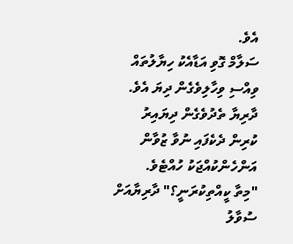އެވެ.
ސަލާމް ގޮވި އަޑާއެކު ހިޔާލުތައް ވިއްސި ވިހާލިވެގެން ދިޔަ އެވެ. ދާރިޔާ ތެދުވެގެން ދިޔައިރު ކުރިން ދެކެފައި ނުވާ ޒުވާން އަންހެންކުއްޖަކު ހުއްޓެވެ.
"މިތާ ކީއްތިކުރަނީ؟" ދާރިޔާއަށް ސުވާލު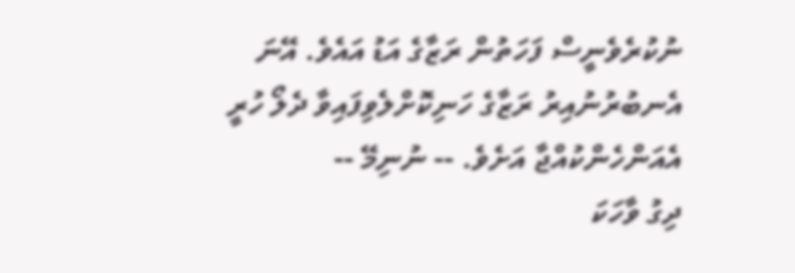ނުކުރެވެނީސް ފަހަތުން ރަޒާގެ އަޑު އައެވެ. އޭނަ އެނބުރުނުއިރު ރަޒާގެ ހަނިކޮށްލެވިފައިވާ ދެލޯ ހުރީ އެއަންހެންކުއްޖާ އަށެވެ. -- ނުނިމޭ --
ދިގު ވާހަކަ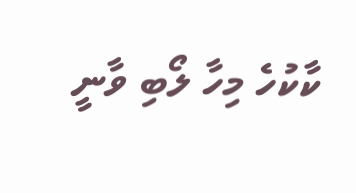ކާކުހެ މިހާ ލޯބި ވާނީ